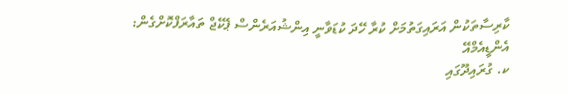ކާރިސާތަކުން އަރައިގަތުމަށް ކުރާ ހޭދަ ކުޑަވާނީ އިންޝުއަރެންސް ޕެކޭޖް ތައާރަފްކޮށްގެން: އެންޑީއެމްއޭ
ކ. ގުރައިދޫގައި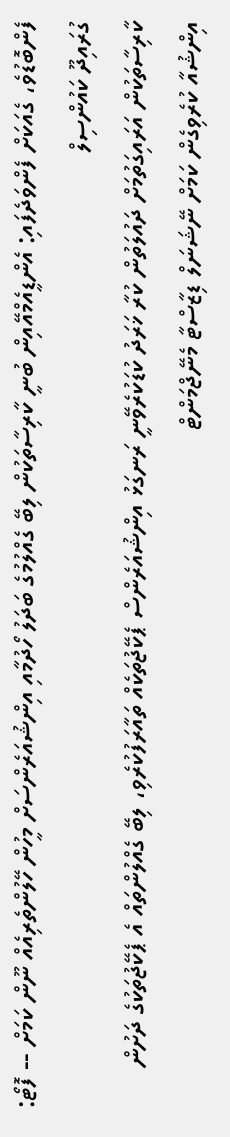ފެންބޮޑުވެ، ގެއަކަށް ފެންވަދެފައި: އެންޑީއެމްއޭއިން ބުނީ ކާރިސާތަކުން ލިބޭ ގެއްލުމުގެ ބަދަލު ހޯދުމާއި އިންޝުއަރެންސަށް މީހުން ހޭލުންތެރިއެއް ނޫން ކަމަށް -- ފޮޓޯ: ގުރައިދޫ ކައުންސިލް
ކާރިސާތަކުން އަރައިގަތުމަށް ދައުލަތުން ކުރާ ޚަރަދު ކުޑަކުރެވޭނީ ރަނގަޅު އިންޝުއަރެންސް ޕެކޭޖުތަކެއް ތައާރަފުކުރެވި، ލިބޭ ގެއްލުންތައް އެ ޕެކޭޖުތަކުގެ ދަށުން އިންޝުއާ ކުރެވިގެން ކަމަށް ނޭޝަނަލް ޑިޒާސްޓާ މެނޭޖްމަންޓް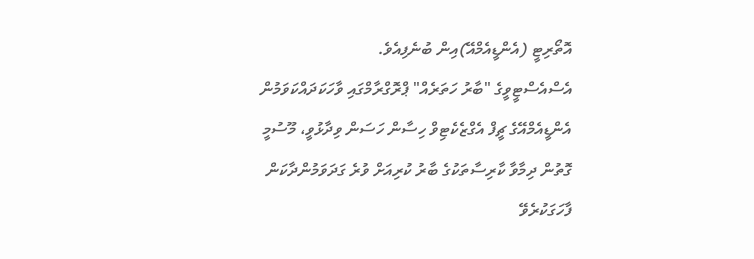އޮތޯރިޓީ (އެންޑީއެމްއޭ)އިން ބުނެފިއެވެ.
އެސްއެސްޓީވީގެ "ބާރު ހަތަރެއް" ޕްރޮގްރާމްގައި ވާހަކަދައްކަވަމުން އެންޑީއެމްއޭގެ ޗީފް އެގްޒެކެޓިވް ހިސާން ހަސަން ވިދާޅުވީ، މޫސުމީ ގޮތުން ދިމާވާ ކާރިސާތަކުގެ ބާރު ކުރިއަށް ވުރެ ގަދަވަމުންދާކަން ފާހަގަކުރެވޭ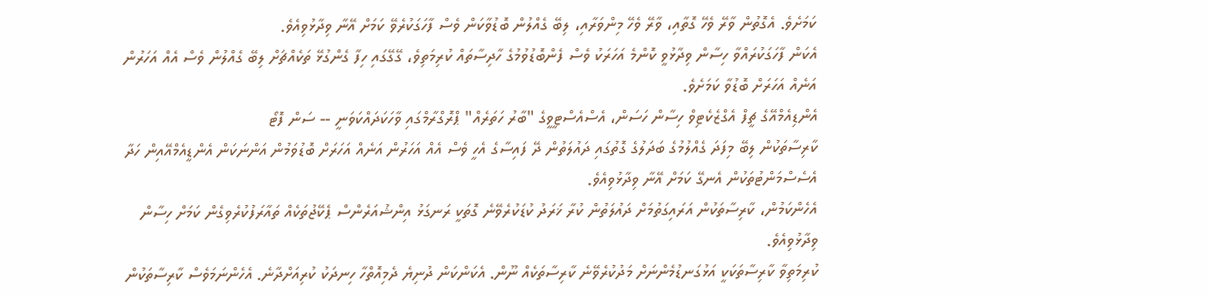ކަމަށެވެ. އެގޮތުން ވާރޭ ވެހޭ ގޮތާއި، ވާރޭ ވެހޭ މިންވަރާއި، ލިބޭ ގެއްލުން ބޮޑުވާކަން ވެސް ފާހަގަކުރެވޭ ކަމަށް އޭނާ ވިދާޅުވިއެވެ.
އެކަން ފާހަގަކުރައްވާ ހިސާން ވިދާޅުވީ ކޮންމެ އަހަރަކު ވެސް ފެންބޮޑުވުމުގެ ހާދިސާތައް ކުރިމަތިވެ، ގޭގޭގައި ހިފާ ގެންގުޅޭ ތަކެއްޗަށް ލިބޭ ގެއްލުން ވެސް އެއް އަހަރުން އަނެއް އަހަރަށް ބޮޑުވާ ކަމަށެވެ.
އެންޑިއެމްއޭގެ ޗީފް އެގްޒެކެޓިވް ހިސާން ހަސަން، އެސްއެސްޓީވީގެ "ބާރު ހަތަރެއް" ޕްރޮގްރާމްގައި ވާހަކަދައްކަވަނީ -- ސަން ފޮޓޯ
ކާރިސާތަކުން ލިބޭ މިފަދަ ގެއްލުމުގެ ބަދަލުގެ ގޮތުގައި ދައުލަތުން ދޭ ފައިސާގެ އެހީ ވެސް އެއް އަހަރުން އަނެއް އަހަރަށް ބޮޑުވަމުން އަންނަކަން އެންޑީއެމްއޭއިން ހަދާ އެސެސްމަންޓުތަކުން އެނގޭ ކަމަށް އޭނާ ވިދާޅުވިއެވެ.
އެހެންކަމުން، ކާރިސާތަކުން އަރައިގަތުމަށް ދައުލަތުން ކުރާ ޚަރަދު ކުޑަކުރެވޭނެ ގޮތަކީ ރަނގަޅު އިންޝުއަރެންސް ޕެކޭޖުތަކެއް ތައާރަފުކުރެވިގެން ކަމަށް ހިސާން ވިދާޅުވިއެވެ.
ކުރިމަތިވާ ކާރިސާތަކަކީ އަޅުގަނޑުމެންނަށް މަދުކުރެވޭނެ ކާރިސާތަކެއް ނޫން. އެކަންކަން ދުނިޔެ ދެމިއޮތްހާ ހިނދަކު ކުރިއަށްދާނެ. އެހެންނަމަވެސް ކާރިސާތަކުން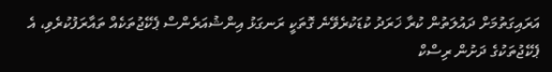އަރައިގަތުމަށް ދައުލަތުން ކުރާ ޚަރަދު ކުޑަކުރެވޭނެ ގޮތަކީ ރަނގަޅު އިންޝުއަރެންސް ޕެކޭޖުތަކެއް ތައާރަފުކުރެވި، އެ ޕެކޭޖުތަކުގެ ދަށުން ރިސްކް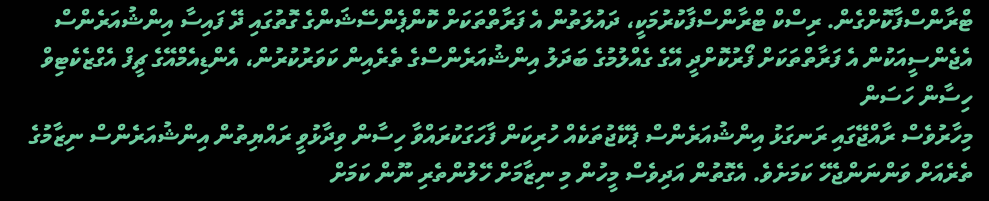ޓްރާންސްފާކޮށްގެން. ރިސްކް ޓްރާންސްފާކުރުމަކީ، ދައުލަތުން އެ ފަރާތްތަކަށް ކޮންޕެންސޭޝަންގެ ގޮތުގައި ދޭ ފައިސާ އިންޝުއަރެންސް އެޖެންސީއަކުން އެ ފަރާތްތަކަށް ފޯރުކޮށްދީ އޭގެ ގެއްލުމުގެ ބަދަލު އިންޝުއަރެންސްގެ ތެރެއިން ކަވަރުކުރުން، އެންޑިއެމްއޭގެ ޗީފް އެގްޒެކެޓިވް ހިސާން ހަސަން
މިހާރުވެސް ރާއްޖޭގައި ރަނގަޅު އިންޝުއަރެންސް ޕެކޭޖުތަކެއް ހުރިކަން ފާހަގަކުރައްވާ ހިސާން ވިދާޅުވީ ރައްޔިތުން އިންޝުއަރެންސް ނިޒާމުގެ ތެރެއަށް ވަންނަންޖެހޭ ކަމަށެވެ. އެގޮތުން އަދިވެސް މީހުން މި ނިޒާމަށް ހޭލުންތެރި ނޫން ކަމަށް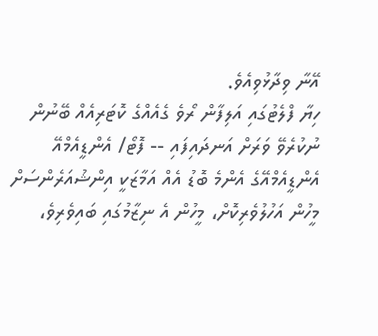އޭނާ ވިދާޅުވިއެވެ.
ހިޔާ ފްލެޓުގައި އަލިފާން ރޯވެ ގެއެއްގެ ކޮޓަރިއެއް ބޭނުން ނުކުރެވޭ ވަރަށް އަނދައިފައި -- ފޮޓޯ/ އެންޑީއެމްއޭ
އެންޑީއެމްއޭގެ އެންމެ ބޮޑު އެއް އަމާޒަކީ އިންޝުއަރެންސަށް މީހުން އަހުލުވެރިކޮށް، މީހުން އެ ނިޒާމުގައި ބައިވެރިވެ،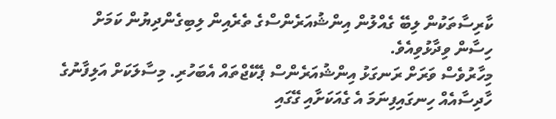ކާރިސާތަކުން ލިބޭ ގެއްލުން އިންޝުއަރެންސްގެ ތެރެއިން ލިބިގެންދިޔުން ކަމަށް ހިސާން ވިދާޅުވިއެވެ.
މިހާރުވެސް ވަރަށް ރަނގަޅު އިންޝުއަރެންސް ޕެކޭޖްތައް އެބަހުރި. މިސާލަކަށް އަލިފާނުގެ ހާދިސާއެއް ހިނގައިފިނަމަ އެ ގެއަކަށާއި ގޭގައި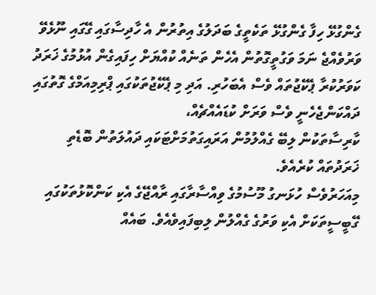ގެންގުޅޭ ހިފާ ގެންގުޅޭ ތަކެތީގެ ބަދަލުގެ އިތުރުން އެ ހާދިސާގައި ގޭގައި ނޫޅެވޭ ވަރުވެއްޖެ ނަމަ ވަގުތީގޮތުން އެހެން ތަނެއް ކުއްޔަށް ހިފައިގެން އުޅުމުގެ ޚަރަދު ކަވަރުކުރާ ޕެކޭޖުތައް ވެސް އެބަހުރި. އަދި މި ޕެކޭޖުތަކުގައި ޕްރިމިއަމްގެ ގޮތުގައި ދައްކަންޖެހެނީ ވެސް ވަރަށް ކުޑައެއްޗެއް،
ކާރިސާތަކުން ލިބޭ ގެއްލުމުން އަރައިގަތުމަށްޓަކައި ދައުލަތުން ބޮޑެތި ޚަރަދުތައް ކުރެއެވެ.
މިއަހަރުވެސް ހުޅަނގު މޫސުމުގެ ވިއްސާރާގައި ރާއްޖޭގެ އެކި ކަންކޮޅުތަކުގައި ގޭބީސީތަކަށް އެކި ވަރުގެ ގެއްލުން ލިބިފައިވެއެވެ. ބައެއް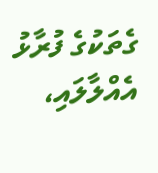ގެތަކުގެ ފުރާޅު އެއްލާލައި،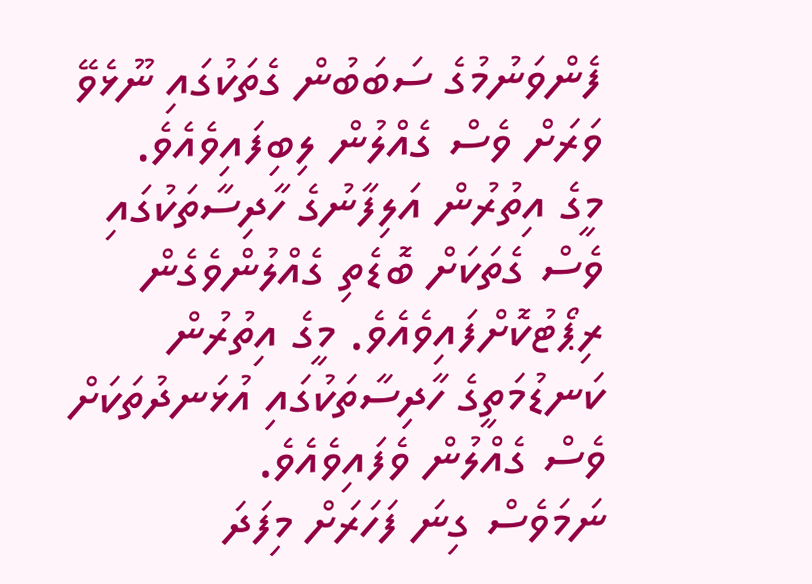ފެންވަނުމުގެ ސަބަބުން ގެތަކުގައި ނޫޅެވޭ ވަރަށް ވެސް ގެއްލުން ލިބިފައިވެއެވެ.
މީގެ އިތުރުން އަލިފާނުގެ ހާދިސާތަކުގައި ވެސް ގެތަކަށް ބޮޑެތި ގެއްލުންވެގެން ރިޕޯޓުކޮށްފައިވެއެވެ. މީގެ އިތުރުން ކަނޑުމަތީގެ ހާދިސާތަކުގައި އުޅަނދުތަކަށް ވެސް ގެއްލުން ވެފައިވެއެވެ.
ނަމަވެސް ގިނަ ފަހަރަށް މިފަދަ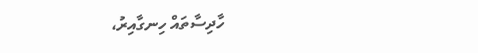ހާދިސާތައް ހިނގާއިރު،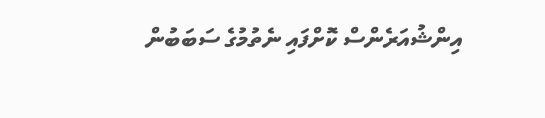އިންޝުއަރެންސް ކޮށްފައި ނެތުމުގެ ސަބަބުން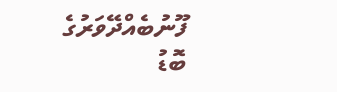ފޫނުބެއްދޭވަރުގެ ބޮޑު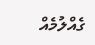ގެއްލުމެއް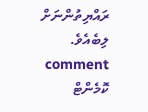ރައްޔިތުންނަށް ލިބެއެވެ.
comment ކޮމެންޓް